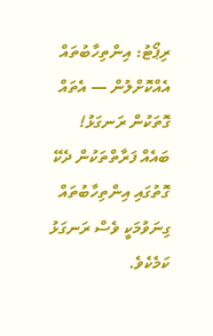ރިޕޯޓު: އިންތިހާބުތައް އެއްކޮށްލުން — އެތައް ގޮތަކުން ރަނގަޅު!
ބައެއް ފަރާތްތަކުން ދެކޭ ގޮތުގައި އިންތިހާބުތައް ގިނަވުމަކީ ވެސް ރަނގަޅު ކަމެކެވެ.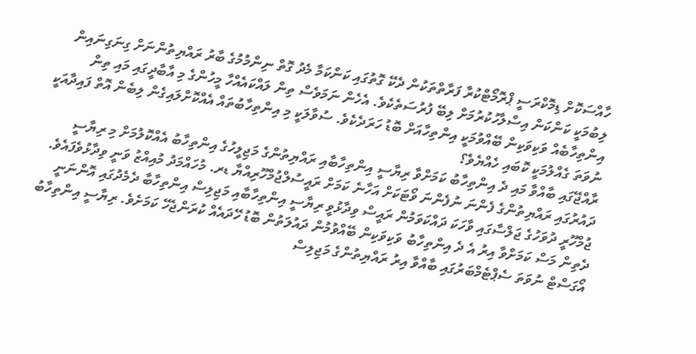ހާއްސަކޮށް ޑިމޮކްރަސީ ޕްރޮމޯޓްކުރާ ފަރާތްތަކުން ދެކޭ ގޮތުގައި ކަންކަމާ މެދު ގޮތް ނިންމުމުގެ ބާރު ރައްޔިތުންނަށް ގިނަގިނައިން ލިބުމަކީ ކަންކަން އިސްލާހުކުރުމަށް ލިބޭ ފުރުސަތެކެވެ. އެހެން ނަމަވެސް ތިން ލައްކައެއްހާ މީހުންގެ މި އާބާދީގައި މައި ތިން އިންތިހާބެއް ވަކިވަކިން ބޭއްވުމަކީ އިންތިހާއަށް ބޮޑު ހަރަދެކެވެ. ސުވާލަކީ މި އިންތިހާބުތައް އެއްކޮށްލައިގެން ލިބެން އޮތް ފައިދާއަކީ ނުވަތަ ގެއްލުމަކީ ކޮބައި ހެއްޔެވެ؟
ރާއްޖޭގައި ބާއްވާ މައި ދެ އިންތިހާބު ކަމަށްވާ ރިޔާސީ އިންތިހާބާއި ރައްޔިތުންގެ މަޖިލީހުގެ އިންތިހާބު އެއްކޮލުމަށް މި ރިޔާސީ ދައުރުގައި ރައްޔިތުންގެ ފެންނަ ނުފެންނަ ވޯޓަކަށް އަހާނެ ކަމަށް ރައީސުލްޖުމްހޫރިއްޔާ ޑރ. މުހައްމަދު މުއިއްޒު ވަނީ ވިދާޅުވެފައެވެ. ޖުމްހޫރީ ދުވަހުގެ ޖަލްސާގައި ވާހަކަ ދައްކަވަމުން ރައީސް ވިދާޅުވީ ރިޔާސީ އިންތިހާބާއި މަޖިލިސް އިންތިހާބާ ދެމެދުގައި އޮންނަނީ ދެތިން މަސް ކަމަށްވާ އިރު އެ ދެ އިންތިހާބު ވަކިވަކިން ބޭއްވުމުން ދައުލަތުން ބޮޑު ހޭދައެއް ކުރަންޖެހޭ ކަމަށެވެ. ރިޔާސީ އިންތިހާބު އޯގަސްޓް ނުވަތަ ސެޕްޓެމްބަރުގައި ބާއްވާ އިރު ރައްޔިތުންގެ މަޖިލިސް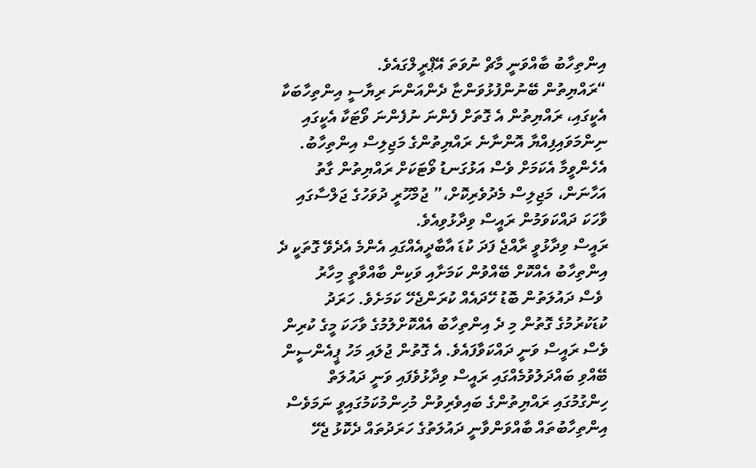އިންތިހާބު ބާއްވަނީ މާޗް ނުވަތަ އޭޕްރީލްގައެވެ.
“ރައްޔިތުން ބޭނުންފުޅުވަންޏާ ދެންއަންނަ ރިޔާސީ އިންތިހާބަކާ އެކީގައި، ރައްޔިތުން އެ ގޮތަށް ފެންނަ ނުފެންނަ ވޯޓަކާ އެކީގައި ނިންމަވައިފިއްޔާ އޮންނާނެ ރައްޔިތުންގެ މަޖިލިސް އިންތިހާބު. އެހެންވީމާ އެކަމަށް ވެސް އަޅުގަނޑު ވޯޓަކަށް ރައްޔިތުން ގާތު އަހާނަން، މަޖިލިސް މެދުވެރިކޮށް،” ޖުމްހޫރީ ދުވަހުގެ ޖަލްސާގައި ވާހަކަ ދައްކަވަމުން ރައީސް ވިދާޅުވިއެވެ.
ރައީސް ވިދާޅުވީ ރާއްޖެ ފަދަ ކުޑަ އާބާދީއެއްގައި އެންމެ އެދެވޭ ގޮތަކީ ދެ އިންތިހާބު އެއްކޮށް ބޭއްވުން ކަމަށާއި ވަކިން ބާއްވާތީ މިހާރު
 ވެސް ދައުލަތުން ބޮޑު ހޭދައެއް ކުރަންޖެހޭ ކަމަށެވެ. ހަރަދު ކުޑަކުރުމުގެ ގޮތުން މި ދެ އިންތިހާބު އެއްކޮށްލުމުގެ ވާހަކަ މީގެ ކުރިން ވެސް ރައީސް ވަނީ ދައްކަވާފައެވެ. އެ ގޮތުން ޖުލައި މަހު ޕީއެންސީން ބޭއްވި ބައްދަލުވުމެއްގައި ރައީސް ވިދާޅުވެފައި ވަނީ ދައުލަތް ހިންގުމުގައި ރައްޔިތުންގެ ބައިވެރިވުން މުހިންމުކަމުގައިވީ ނަމަވެސް އިންތިހާބުތައް ބާއްވަންވާނީ ދައުލަތުގެ ހަރަދުތައް ދެކޮޅު ޖެހޭ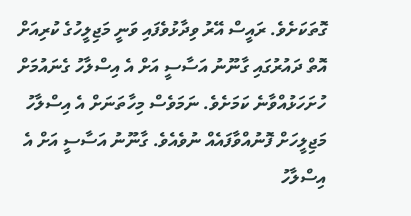ގޮތަކަށެވެ. ރައީސް އޭރު ވިދާޅުވެފައި ވަނީ މަޖިލީހުގެ ކުރިއަށް އޮތް ދައުރުގައި ގާނޫނު އަސާސީ އަށް އެ އިސްލާހު ގެނައުމަށް ހުށަހަޅުއްވާނެ ކަމަށެވެ. ނަމަވެސް މިހާތަނަށް އެ އިސްލާހު މަޖިލީހަށް ފޮނުއްވާފައެއް ނުވެއެވެ. ގާނޫނު އަސާސީ އަށް އެ އިސްލާހު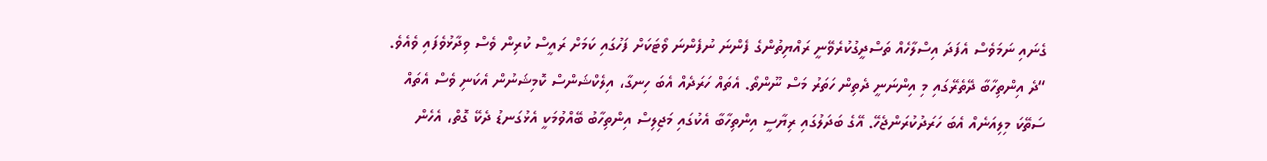ގެނައި ނަމަވެސް އެފަދަ އިސްލާހެއް ތަސްދީގުކުރެވޭނީ ރައްޔިތުންގެ ފެންނަ ނުފެންނަ ވޯޓަކަށް ފަހުގައި ކަމަށް ރައީސް ކުރިން ވެސް ވިދާޅުވެފައި ވެއެވެ.
“ދެ އިންތިހާބާ ދޭތެރޭގައި މި އިންނަނީ ދެތިން ހަތަރު މަސް ނޫންތޯ. އެތައް ހަރަދެއް އެބަ ހިނގާ، އިލެކްޝަންސް ކޮމިޝަނުން އެކަނި ވެސް އެތައް ސަތޭކަ މިލިއަނެއް އެބަ ހަރަދުކުރަންޖެހޭ. އޭގެ ބަދަލުގައި ރިޔާސީ އިންތިހާބާ އެކުގައި މަޖިލިސް އިންތިހާބު ބޭއްވުމަކީ އެޅުގަނޑު ދެކޭ ގޮތް، އެހެން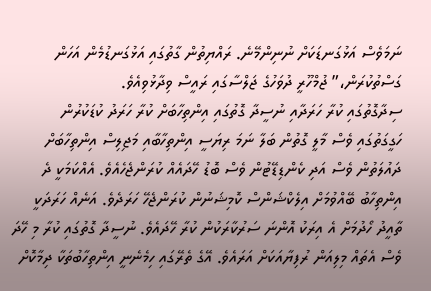ނަމަވެސް އަޅުގަނޑަކަށް ނުނިންމޭނެ. ރައްޔިތުން ގާތުގައި އަޅުގަނޑުމެން އަހަން ގަސްތުކުރަން،” ޖުމްހޫރީ ދުވަހުގެ ޖަލްސާގައި ރައީސް ވިދާޅުވިއެވެ.
ސިދާގޮތުގައި ކުރާ ހަރަދާއި ނުސީދާ ގޮތުގައި އިންތިހާބަށް ކުރާ ހަރަދު ކުޑަކުރުން
ހަގީގަތުގައި ވެސް މާލީ ގޮތުން ބަލާ ނަމަ ރިޔަސީ އިންތިހާބާއި މަޖިލިސް އިންތިހާބަށް ދައުލަތުން ވެސް އަދި ކެންޑިޑޭޓުން ވެސް ބޮޑު ހޭދައެއް ކުރަންޖެހެއެވެ. އެއްކަމަކީ ދެ އިންތިހާބު ބޭއްވުމަށް އިލެކްޝަންސް ކޮމިޝަނުން ކުރަންޖެހޭ ހަރަދެވެ. އަނެއް ހަރަދަކީ ތާއީދު ހޯދުމަށް އެ އިރަކު އޮންނަ ސަރުކާރަކުން ކުރާ ހޭދައެވެ. ނުސީދާ ގޮތުގައި ކުރާ މި ހޭދަ ވެސް އެތައް މިލިއަން ރުފިޔާއަކަށް އަރައެވެ. އޭގެ ތެރޭގައި ހިމެނެނީ އިންތިހާބުތަކާ ދިމާކޮށް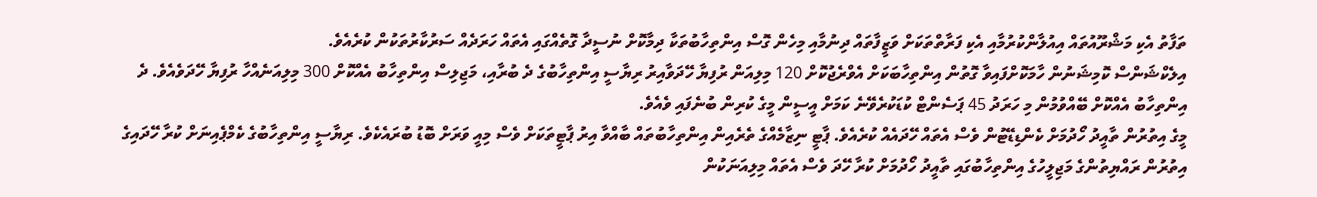ތަފާތު އެކި މަޝްރޫއުތައް އިއުލާންކުރުމާއި އެކި ފަރާތްތަކަށް ވަޒީފާތައް ދިނުމާއި މިހެން ގޮސް އިންތިހާބުތަކާ ދިމާކޮށް ނުސީދާ ގޮތެއްގައި އެތައް ހަރަދެއް ސަރުކާރުތަކުން ކުރެއެވެ.
އިލެކްޝަންސް ކޮމިޝަނުން ހާމަކޮށްފައިވާ ގޮތުން އިންތިހާބަކަށް އެވްރެޖުކޮށް 120 މިލިއަން ރުފިޔާ ހޭދަވާއިރު ރިޔާސީ އިންތިހާބުގެ ދެ ބުރާއި، މަޖިލިސް އިންތިހާބު އެއްކޮށް 300 މިލިއަނެއްހާ ރުފިޔާ ހޭދަވެއެވެ. ދެ އިންތިހާބު އެއްކޮށް ބޭއްވުމުން މި ހަރަދު 45 ޕަސެންޓް ކުޑަކުރެވޭނެ ކަމަށް އީސީން މީގެ ކުރިން ބުނެފައި ވެއެވެ.
މީގެ އިތުރުން ތާއީދު ހޯދުމަށް ކެންޑިޑޭޓުން ވެސް އެތައް ހޭދައެއް ކުރެއެވެ. ޕާޓީ ނިޒާމެއްގެ ތެރެއިން އިންތިހާބުތައް ބާއްވާ އިރު ޕާޓީތަކަށް ވެސް މިއީ ވަރަށް ބޮޑު ބުރައެކެވެ. ރިޔާސީ އިންތިހާބުގެ ކެމްޕެއިނަށް ކުރާ ހޭދައިގެ އިތުރުން ރައްޔިތުންގެ މަޖިލީހުގެ އިންތިހާބުގައި ތާއީދު ހޯދުމަށް ކުރާ ހޭދަ ވެސް އެތައް މިލިއަނަކުން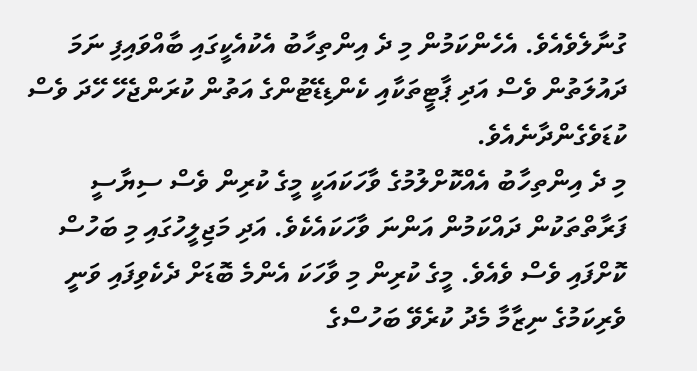ގުނާލެވެއެވެ. އެހެންކަމުން މި ދެ އިންތިހާބު އެކުއެކީގައި ބާއްވައިފި ނަމަ ދައުލަތުން ވެސް އަދި ޕާޓީތަކާއި ކެންޑިޑޭޓުންގެ އަތުން ކުރަންޖެހޭ ހޭދަ ވެސް ކުޑަވެގެންދާނެއެވެ.
މި ދެ އިންތިހާބު އެއްކޮށްލުމުގެ ވާހަކައަކީ މީގެ ކުރިން ވެސް ސިޔާސީ ފަރާތްތަކުން ދައްކަމުން އަންނަ ވާހަކައެކެވެ. އަދި މަޖިލީހުގައި މި ބަހުސް ކޮށްފައި ވެސް ވެއެވެ. މީގެ ކުރިން މި ވާހަކަ އެންމެ ބޮޑަށް ދެކެވިފައި ވަނީ ވެރިކަމުގެ ނިޒާމާ މެދު ކުރެވޭ ބަހުސްގެ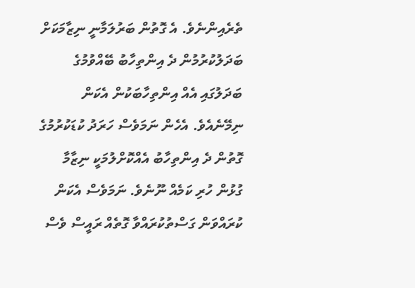ތެރެއިންނެވެ. އެ ގޮތުން ބަރުލަމާނީ ނިޒާމަކަށް ބަދަލުކުރުމުން ދެ އިންތިހާބު ބޭއްވުމުގެ ބަދަލުގައި އެއް އިންތިހާބަކުން އެކަން ނިމޭނެއެވެ. އެހެން ނަމަވެސް ހަރަދު ކުޑަކުރުމުގެ ގޮތުން ދެ އިންތިހާބު އެއްކޮށްލުމަކީ ނިޒާމާ ގުޅުން ހުރި ކަމެއް ނޫނެވެ. ނަމަވެސް އެކަން ކުރައްވަން ގަސްތުކުރައްވާ ގޮތެއް ރައީސް ވެސް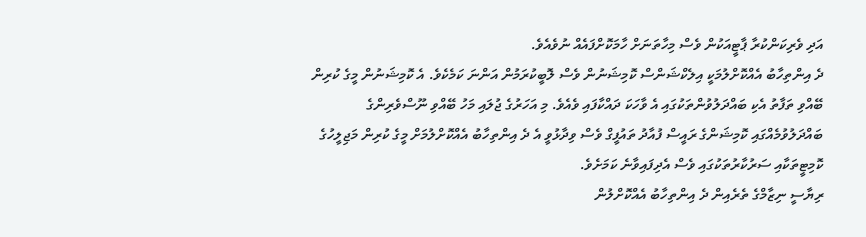އަދި ވެރިކަންކުރާ ޕާޓީއަކުން ވެސް މިހާތަނަށް ހާމަކޮށްފައެއް ނުވެއެވެ.
ދެ އިންތިހާބު އެއްކޮށްލުމަކީ އިލެކްޝަންސް ކޮމިޝަނުން ވެސް ލޮބީކުރަމުން އަންނަ ކަމެކެވެ. އެ ކޮމިޝަނުން މީގެ ކުރިން ބޭއްވި ތަފާތު އެކި ބައްދަލުވުންތަކުގައި އެ ވާހަކަ ދައްކާފައި ވެއެވެ. މި އަހަރުގެ ޖުލައި މަހު ބޭއްވި ނޫސްވެރިންގެ ބައްދަލުވުމެއްގައި ކޮމިޝަންގެ ރައީސް ފުއާދު ތައުފީގް ވެސް ވިދާޅުވީ އެ ދެ އިންތިހާބު އެއްކޮށްލުމަށް މީގެ ކުރިން މަޖިލީހުގެ ކޮމިޓީތަކާއި ސަރުކާރުތަކުގައި ވެސް އެދިފައިވާނެ ކަމަށެވެ.
ރިޔާސީ ނިޒާމްގެ ތެރެއިން ދެ އިންތިހާބު އެއްކޮށްލުން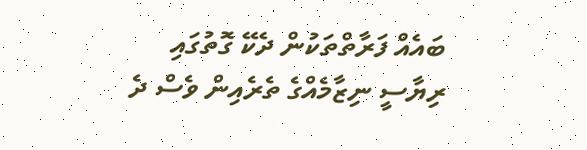ބައެއް ފަރާތްތަކުން ދެކޭ ގޮތުގައި ރިޔާސީ ނިޒާމެއްގެ ތެރެއިން ވެސް ދެ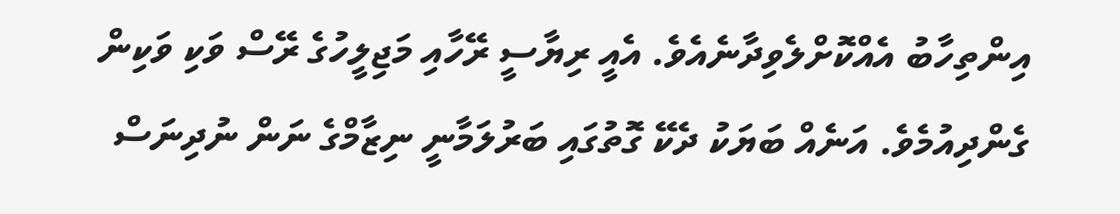އިންތިހާބު އެއްކޮށްލެވިދާނެއެވެ. އެއީ ރިޔާސީ ރޭހާއި މަޖިލީހުގެ ރޭސް ވަކި ވަކިން ގެންދިއުމެވެ. އަނެއް ބަޔަކު ދެކޭ ގޮތުގައި ބަރުލަމާނީ ނިޒާމްގެ ނަން ނުދިނަސް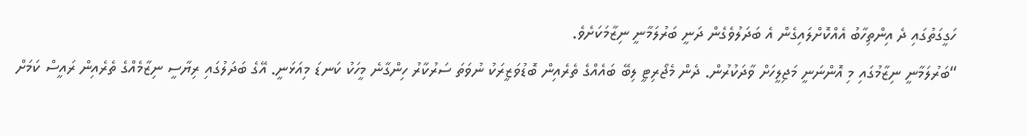ހަގީގަތުގައި ދެ އިންތިހާބު އެއްކޮށްލައިގެން އެ ބަދަލުވެގެން ދަނީ ބަރުލަމާނީ ނިޒާމަކަށެވެ.
“ބަރުލަމާނީ ނިޒާމުގައި މި އޮންނަނީ މަޖިލީހަށް ވާދަކުރުން. ދެން މެޖޯރިޓީ ލިބޭ ބައެއްގެ ތެރެއިން ބޮޑުވަޒީރަކު ނުވަތަ ސަރުކާރު ހިންގާނެ މީހަކު ކަނޑަ މިއަޅަނީ. އޭގެ ބަދަލުގައި ރިޔާސީ ނިޒާމެއްގެ ތެރެއިން ރައީސް ކަމަށް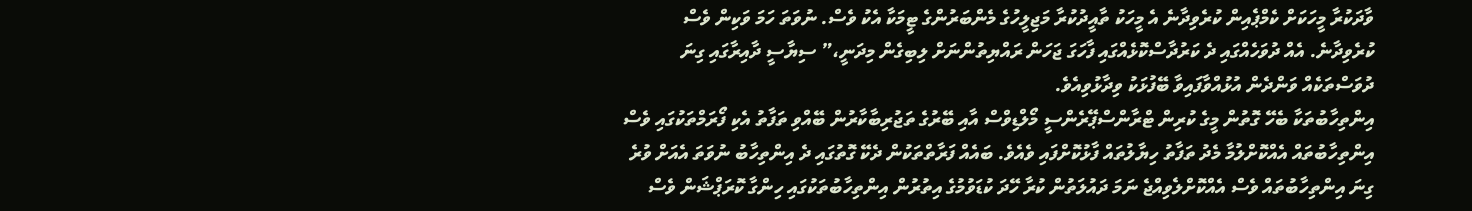ވާދަކުރާ މީހަކަށް ކެމްޕެއިން ކުރެވިދާނެ އެ މީހަކު ތާއީދުކުރާ މަޖިލީހުގެ މެންބަރުންގެ ޓީމަކާ އެކު ވެސް. ނުވަތަ ހަމަ ވަކިން ވެސް ކުރެވިދާނެ. އެއް ދުވަހެއްގައި ދެ ކަރުދާސްކޮޅެއްގައި ފާހަގަ ޖަހަން ރައްޔިތުންނަށް ލިބިގެން މިދަނީ،” ސިޔާސީ ދާއިރާގައި ގިނަ ދުވަސްތަކެއް ވަންދެން އުޅުއްވާފައިވާ ބޭފުޅަކު ވިދާޅުވިއެވެ.
އިންތިހާބުތަކާ ބެހޭ ގޮތުން މީގެ ކުރިން ޓްރާންސްޕޭރެންސީ މޯލްޑިވްސް އާއި ބޭރުގެ ތަޖުރިބާކާރުން ބޭއްވި ތަފާތު އެކި ފޯރަމްތަކުގައި ވެސް އިންތިހާބުތައް އެއްކޮށްލުމާ މެދު ތަފާތު ހިޔާލުތައް ފާޅުކޮށްފައި ވެއެވެ. ބައެއް ފަރާތްތަކުން ދެކޭ ގޮތުގައި ދެ އިންތިހާބު ނުވަތަ އެއަށް ވުރެ ގިނަ އިންތިހާބުތައް ވެސް އެއްކޮށްލެވިއްޖެ ނަމަ ދައުލަތުން ކުރާ ހޭދަ ކުޑަވުމުގެ އިތުރުން އިންތިހާބުތަކުގައި ހިންގާ ކޮރަޕްޝަން ވެސް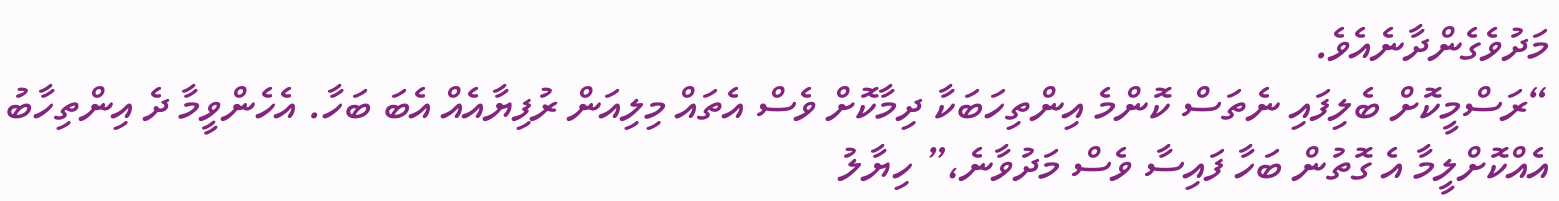މަދުވެގެންދާނެއެވެ.
“ރަސްމީކޮށް ބެލިފައި ނެތަސް ކޮންމެ އިންތިހަބަކާ ދިމާކޮށް ވެސް އެތައް މިލިއަން ރުފިޔާއެއް އެބަ ބަހާ. އެހެންވީމާ ދެ އިންތިހާބު އެއްކޮށްލީމާ އެ ގޮތުން ބަހާ ފައިސާ ވެސް މަދުވާނެ،” ހިޔާލު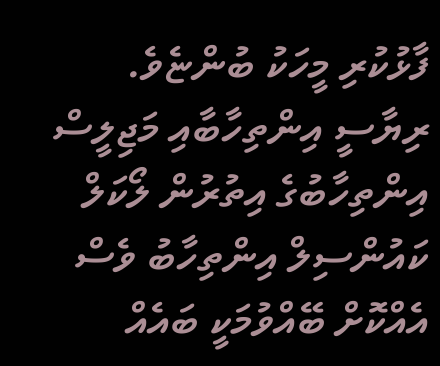ފާޅުކުރި މީހަކު ބުންޏެވެ.
ރިޔާސީ އިންތިހާބާއި މަޖިލީސް އިންތިހާބުގެ އިތުރުން ލޯކަލް ކައުންސިލް އިންތިހާބު ވެސް އެއްކޮށް ބޭއްވުމަކީ ބައެއް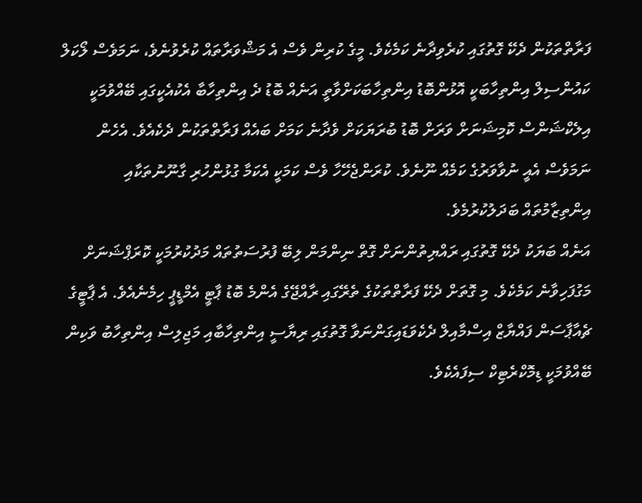ފަރާތްތަކުން ދެކޭ ގޮތުގައި ކުރެވިދާނެ ކަމެކެވެ. މީގެ ކުރިން ވެސް އެ މަޝްވަރާތައް ކުރެވުނެވެ، ނަމަވެސް ލޯކަލް ކައުންސިލް އިންތިހާބަކީ އޮޅުންބޮޑު އިންތިހާބަކަށްވާތީ އަނެއް ބޮޑު ދެ އިންތިހާބާ އެކުއެކީގައި ބޭއްވުމަކީ އިލެކްޝަންސް ކޮމިޝަނަށް ވަރަށް ބޮޑު ބުރަޔަކަށް ވެދާނެ ކަމަށް ބައެއް ފަރާތްތަކުން ދެކެއެވެ. އެހެން ނަމަވެސް އެއީ ނުވާވަރުގެ ކަމެއް ނޫނެވެ. ކުރަންޖެހޭހާ ވެސް ކަމަކީ އެކަމާ ގުޅުންހުރި ގާނޫނުތަކާއި އިންތިޒާމުތައް ބަދަލުކުރުމެވެ.
އަނެއް ބަޔަކު ދެކޭ ގޮތުގައި ރައްޔިތުންނަށް ގޮތް ނިންމަން ލިބޭ ފުރުސަތުތައް މަދުކުރުމަކީ ކޮރަޕްޝަނަށް މަގުފަހިވާނެ ކަމެކެވެ. މި ގޮތަށް ދެކޭ ފަރާތްތަކުގެ ތެރޭގައި ރާއްޖޭގެ އެންމެ ބޮޑު ޕާޓީ އެމްޑީޕީ ހިމެނެއެވެ. އެ ޕާޓީގެ ޗެއާޕާސަން ފައްޔާޒް އިސްމާއިލް ދެކެވަޑައިގަންނަވާ ގޮތުގައި ރިޔާސީ އިންތިހާބާއި މަޖިލިސް އިންތިހާބު ވަކިން ބޭއްވުމަކީ ޑިމޮކްރެޓިކް ސިފައެކެވެ.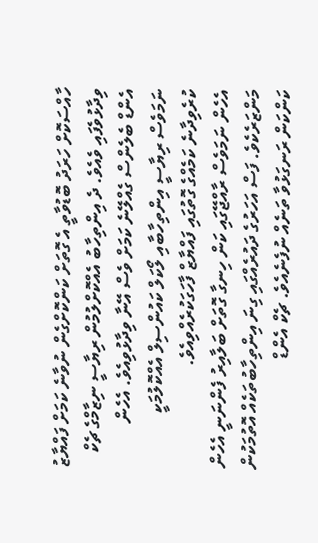ހާއްސަކޮށް ހަރަދު ބޮޑުވާތީ އެ ގޮތަށް ކަންކޮށްގެން ނުވާނެ ކަމަށް ފައްޔާޒު ވިދާޅުވެފައި ވެއެވެ. ދެ އިންތިހާބު އެއްކޮށްލުމުން ރިޔާސީ ނިޒާމްގެ ޗެކް އެންޑް ބެލެންސް ގެއްލޭނެ ކަމަށް ވެސް އޭނާ ވިދާޅުވިއެވެ. އެހެން ނަމަވެސް ރިޔާސީ އިންތިހާބާއި ލޯކަލް ކައުންސިލް އެއްކޮލުމަކީ ކުރެވިދާނެ ކަމެއްގެ ގޮތުގައި ފައްޔާޒް ފާހަގަކުރެއްވިއެވެ.
އެހެން ނަމަވެސް ރާއްޖޭގައި ކަން ހިނގާ ގޮތަށް ބަލާއިރު ފެންނަނީ އެހެން މަންޒަރެކެވެ. ފަސް އަހަރުގެ ދައުރެއްގައި ގިނަ އިންތިހާބުތަކެއް އޮތުމަކުން ކަންކަން ރަނގަޅުވާ ތަނެއް ނުފެނެއެވެ. ޗެކް އެންޑް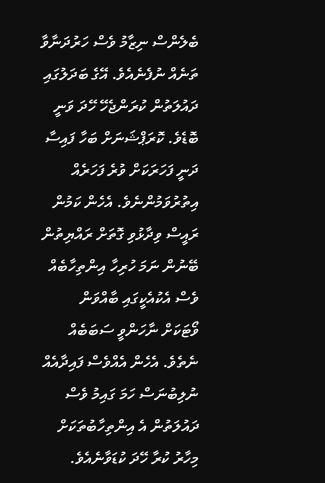ބެލެންސް ނިޒާމު ވެސް ހަރުދަނާވާ ތަނެއް ނުފެނެއެވެ. އޭގެ ބަދަލުގައި ދައުލަތުން ކުރަންޖެހޭ ހޭދަ ވަނީ ބޮޑެވެ. ކޮރަޕްޝަނަށް ބަހާ ފައިސާ ދަނީ ފަހަރަކަށް ވުރެ ފަހަރެއް އިތުރުވަމުންނެވެ. އެހެން ކަމުން ރައީސް ވިދާޅުވި ގޮތަށް ރައްޔިތުން ބޭނުން ނަމަ ހުރިހާ އިންތިހާބެއް ވެސް އެކުއެކީގައި ބާއްވަން ވޯޓަކަށް ނާހަންވީ ސަބަބެއް ނެތެވެ. އެހެން އެއްވެސް ފައިދާއެއް ނުލިބުނަސް ހަމަ ގައިމު ވެސް ދައުލަތުން އެ އިންތިހާބުތަކަށް މިހާރު ކުރާ ހޭދަ ކުޑަވާނެއެވެ.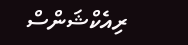ރިއެކްޝަންސް